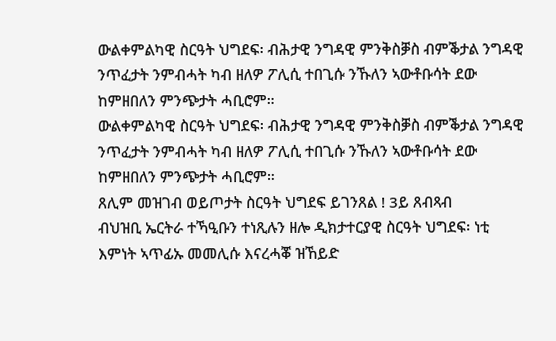ውልቀምልካዊ ስርዓት ህግደፍ፡ ብሕታዊ ንግዳዊ ምንቅስቓስ ብምቕታል ንግዳዊ ንጥፈታት ንምብሓት ካብ ዘለዎ ፖሊሲ ተበጊሱ ንኹለን ኣውቶቡሳት ደው ከምዘበለን ምንጭታት ሓቢሮም።
ውልቀምልካዊ ስርዓት ህግደፍ፡ ብሕታዊ ንግዳዊ ምንቅስቓስ ብምቕታል ንግዳዊ ንጥፈታት ንምብሓት ካብ ዘለዎ ፖሊሲ ተበጊሱ ንኹለን ኣውቶቡሳት ደው ከምዘበለን ምንጭታት ሓቢሮም።
ጸሊም መዝገብ ወይጦታት ስርዓት ህግደፍ ይገንጸል ! 3ይ ጸብጻብ
ብህዝቢ ኤርትራ ተኻዒቡን ተነጺሉን ዘሎ ዲክታተርያዊ ስርዓት ህግደፍ፡ ነቲ እምነት ኣጥፊኡ መመሊሱ እናረሓቖ ዝኸይድ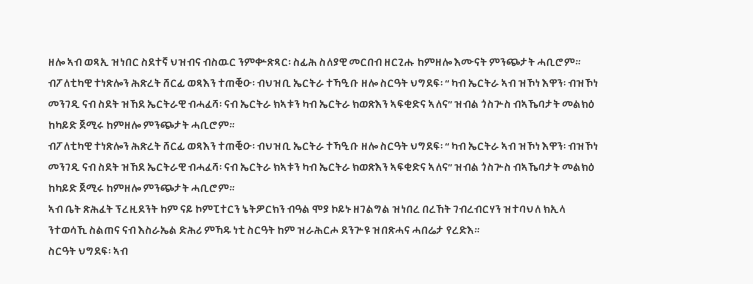ዘሎ ኣብ ወጻኢ ዝነበር ስደተኛ ህዝብና ብስዉር ንምቍጽጻር፡ ስፊሕ ስለያዊ መርበብ ዘርጊሑ ከምዘሎ እሙናት ምንጭታት ሓቢሮም።
ብፖለቲካዊ ተነጽሎን ሕጽረት ሸርፊ ወጻእን ተጠቒዑ፡ ብህዝቢ ኤርትራ ተኻዒቡ ዘሎ ስርዓት ህግደፍ፡ “ ካብ ኤርትራ ኣብ ዝኾነ እዋን፡ ብዝኾነ መንገዲ ናብ ስደት ዝኸደ ኤርትራዊ ብሓፈሻ፡ ናብ ኤርትራ ክኣቱን ካብ ኤርትራ ክወጽእን ኣፍቂድና ኣለና” ዝብል ጎስጕስ ብኣኼባታት መልክዕ ከካይድ ጀሚሩ ከምዘሎ ምንጭታት ሓቢሮም።
ብፖለቲካዊ ተነጽሎን ሕጽረት ሸርፊ ወጻእን ተጠቒዑ፡ ብህዝቢ ኤርትራ ተኻዒቡ ዘሎ ስርዓት ህግደፍ፡ “ ካብ ኤርትራ ኣብ ዝኾነ እዋን፡ ብዝኾነ መንገዲ ናብ ስደት ዝኸደ ኤርትራዊ ብሓፈሻ፡ ናብ ኤርትራ ክኣቱን ካብ ኤርትራ ክወጽእን ኣፍቂድና ኣለና” ዝብል ጎስጕስ ብኣኼባታት መልክዕ ከካይድ ጀሚሩ ከምዘሎ ምንጭታት ሓቢሮም።
ኣብ ቤት ጽሕፈት ፕረዚደንት ከም ናይ ኮምፒተርን ኔትዎርክን ብዓል ሞያ ኮይኑ ዘገልግል ዝነበረ በረኸት ገብረብርሃን ዝተባህለ ክኢላ ንተወሳኺ ስልጠና ናብ እስራኤል ድሕሪ ምኻዱ ነቲ ስርዓት ከም ዝራሕርሖ ደንጕዩ ዝበጽሓና ሓበሬታ የረድእ።
ስርዓት ህግደፍ፡ ኣብ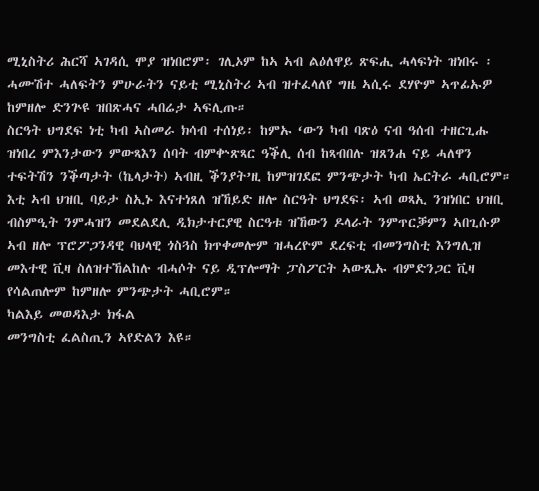ሚኒስትሪ ሕርሻ ኣገዳሲ ሞያ ዝነበሮም፡ ገሊኦም ከኣ ኣብ ልዕለዋይ ጽፍሒ ሓላፍነት ዝነበሩ ፡ ሓሙሽተ ሓለፍትን ምሁራትን ናይቲ ሚኒስትሪ ኣብ ዝተፈላለየ ግዜ ኣሲሩ ደሃዮም ኣጥፊኡዎ ከምዘሎ ድንጕዩ ዝበጽሓና ሓበሬታ ኣፍሊጡ።
ስርዓት ህግደፍ ነቲ ካብ ኣስመራ ክሳብ ተሰነይ፡ ከምኡ ‘ውን ካብ ባጽዕ ናብ ዓሰብ ተዘርጊሑ ዝነበረ ምእንታውን ምውጻእን ሰባት ብምቍጽጻር ዓቕሊ ሰብ ከጻብበሉ ዝጸንሐ ናይ ሓለዋን ተፍትሽን ንቕጣታት (ኬላታት) ኣብዚ ቕንያት’ዚ ከምዝገደፎ ምንጭታት ካብ ኤርትራ ሓቢሮም።
እቲ ኣብ ህዝቢ ባይታ ስኢኑ እናተነጸለ ዝኸይድ ዘሎ ስርዓት ህግደፍ፡ ኣብ ወጻኢ ንዝነበር ህዝቢ ብስምዒት ንምሓዝን መደልደሊ ዲክታተርያዊ ስርዓቱ ዝኸውን ዶላራት ንምጥርቓምን ኣበጊሱዎ ኣብ ዘሎ ፕሮፖጋንዳዊ ባህላዊ ጎስጓስ ክጥቀመሎም ዝሓረዮም ደረፍቲ ብመንግስቲ እንግሊዝ መእተዊ ቪዛ ስለዝተኸልከሉ ብሓሶት ናይ ዲፕሎማት ፓስፖርት ኣውጺኡ ብምድንጋር ቪዛ የሳልጠሎም ከምዘሎ ምንጭታት ሓቢሮም።
ካልእይ መወዳእታ ክፋል
መንግስቲ ፈልስጢን ኣየድልን እዩ።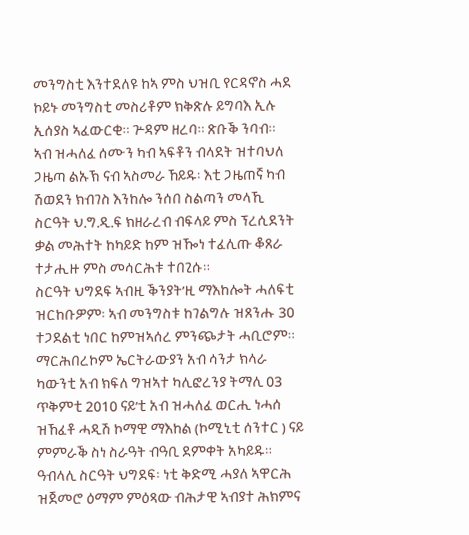መንግስቲ እንተደለዩ ከኣ ምስ ህዝቢ የርዳኖስ ሓደ ኮይኑ መንግስቲ መስሪቶም ክቅጽሉ ይግባእ ኢሉ ኢሰያስ ኣፈውርቂ። ጕዳም ዘረባ። ጽቡቕ ንባብ።
ኣብ ዝሓለፈ ሰሙን ካብ ኣፍቶን ብላደት ዝተባህለ ጋዜጣ ልኡኽ ናብ ኣስመራ ኸይዱ፡ እቲ ጋዜጠኛ ካብ ሽወደን ክብገስ እንከሎ ንሰበ ስልጣን መላኺ ስርዓት ህ.ግ.ዲ.ፍ ክዘራረብ ብፍላይ ምስ ፕረሲደንት ቃል መሕተት ከካይድ ከም ዝዀነ ተፈሊጡ ቆጸራ ተታሒዙ ምስ መሳርሕቱ ተበጊሱ።
ስርዓት ህግደፍ ኣብዚ ቕንያት’ዚ ማእከሎት ሓለፍቲ ዝርከቡዎም፡ ኣብ መንግስቱ ከገልግሉ ዝጸንሑ 30 ተጋደልቲ ነበር ከምዝኣሰረ ምንጭታት ሓቢሮም።
ማርሕበረኮም ኤርትራውያን አብ ሳንታ ክላራ ካውንቲ አብ ክፍለ ግዝኣተ ካሊፎረንያ ትማሊ 03 ጥቅምቲ 2010 ናይ’ቲ አብ ዝሓለፈ ወርሒ ነሓሰ ዝኸፈቶ ሓዲሽ ኮማዊ ማእከል (ኮሚኒቲ ሰንተር ) ናይ ምምራቕ ስነ ስራዓት ብዓቢ ደምቀት አካይዱ።
ዓብላሊ ስርዓት ህግደፍ፡ ነቲ ቅድሚ ሓያለ ኣዋርሕ ዝጀመሮ ዕማም ምዕጻው ብሕታዊ ኣብያተ ሕክምና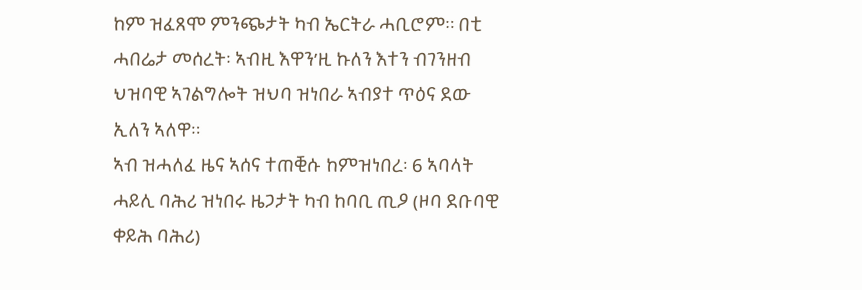ከም ዝፈጸሞ ምንጭታት ካብ ኤርትራ ሓቢሮም። በቲ ሓበሬታ መሰረት፡ ኣብዚ እዋን’ዚ ኩለን እተን ብገንዘብ ህዝባዊ ኣገልግሎት ዝህባ ዝነበራ ኣብያተ ጥዕና ደው ኢለን ኣለዋ።
ኣብ ዝሓለፈ ዜና ኣሰና ተጠቒሱ ከምዝነበረ፡ 6 ኣባላት ሓይሊ ባሕሪ ዝነበሩ ዜጋታት ካብ ከባቢ ጢዖ (ዞባ ደቡባዊ ቀይሕ ባሕሪ)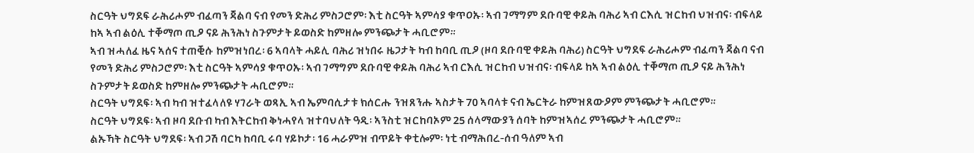ስርዓት ህግደፍ ራሕሪሖም ብፈጣን ጃልባ ናብ የመን ድሕሪ ምስጋሮም፡ እቲ ስርዓት ኣምሳያ ቁጥዐኡ፡ ኣብ ገማግም ደቡባዊ ቀይሕ ባሕሪ ኣብ ርእሲ ዝርከብ ህዝብና፡ ብፍላይ ከኣ ኣብ ልዕሊ ተቐማጦ ጢዖ ናይ ሕንሕነ ስጉምታት ይወስድ ከምዘሎ ምንጭታት ሓቢሮም።
ኣብ ዝሓለፈ ዜና ኣሰና ተጠቒሱ ከምዝነበረ፡ 6 ኣባላት ሓይሊ ባሕሪ ዝነበሩ ዜጋታት ካብ ከባቢ ጢዖ (ዞባ ደቡባዊ ቀይሕ ባሕሪ) ስርዓት ህግደፍ ራሕሪሖም ብፈጣን ጃልባ ናብ የመን ድሕሪ ምስጋሮም፡ እቲ ስርዓት ኣምሳያ ቁጥዐኡ፡ ኣብ ገማግም ደቡባዊ ቀይሕ ባሕሪ ኣብ ርእሲ ዝርከብ ህዝብና፡ ብፍላይ ከኣ ኣብ ልዕሊ ተቐማጦ ጢዖ ናይ ሕንሕነ ስጉምታት ይወስድ ከምዘሎ ምንጭታት ሓቢሮም።
ስርዓት ህግደፍ፡ ኣብ ካብ ዝተፈላለዩ ሃገራት ወጻኢ ኣብ ኤምባሲታቱ ክሰርሑ ንዝጸንሑ ኣስታት 70 ኣባላቱ ናብ ኤርትራ ከምዝጸውዖም ምንጭታት ሓቢሮም።
ስርዓት ህግደፍ፡ ኣብ ዞባ ደቡብ ካብ እትርከብ ቅነሓየላ ዝተባህለት ዓዲ፡ ኣንስቲ ዝርከባኦም 25 ሰላማውያን ሰባት ከምዝኣሰረ ምንጭታት ሓቢሮም።
ልኡኻት ስርዓት ህግደፍ፡ ኣብ ጋሽ ባርካ ከባቢ ሩባ ሃይኮታ፡ 16 ሓራምዝ ብጥይት ቀቲሎም፡ ነቲ ብማሕበረ-ሰብ ዓለም ኣብ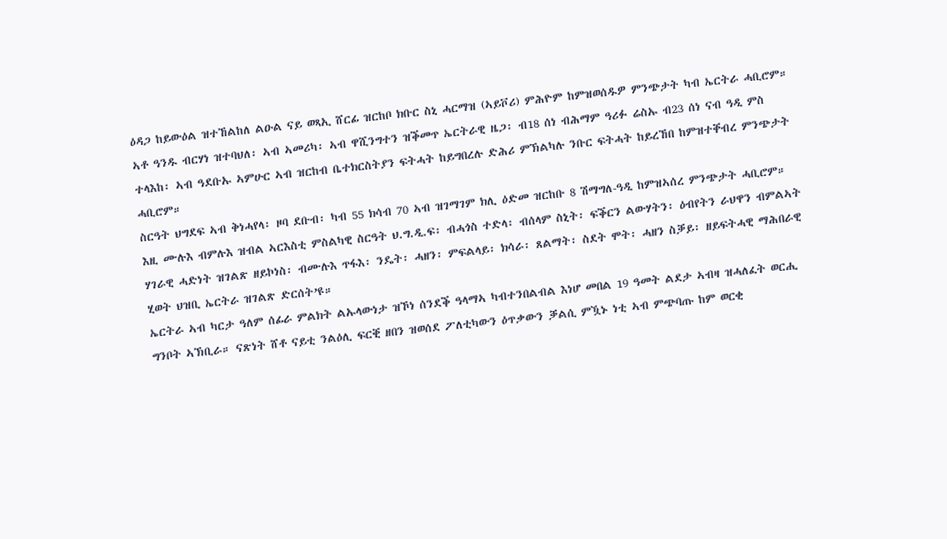ዕዳጋ ከይውዕል ዝተኸልከለ ልዑል ናይ ወጻኢ ሸርፊ ዝርከቦ ክቡር ስኒ ሓርማዝ (ኣይቮሪ) ምሕዮም ከምዝወሰዱዎ ምንጭታት ካብ ኤርትራ ሓቢሮም።
ኣቶ ዓንዱ ብርሃነ ዝተባህለ፡ ኣብ ኣመሪካ፡ ኣብ ዋሺንግተን ዝቕመጥ ኤርትራዊ ዜጋ፡ ብ18 ሰነ ብሕማም ዓሪፉ ሬስኡ ብ23 ሰነ ናብ ዓዲ ምስ ተላእከ፡ ኣብ ዓደቡኡ ኣምሁር ኣብ ዝርከብ ቤተክርስትያን ፍትሓት ከይግበረሉ ድሕሪ ምኽልካሉ ንቡር ፍትሓት ከይረኸበ ከምዝተቐብረ ምንጭታት ሓቢሮም።
ስርዓት ህግደፍ ኣብ ቅነሓየላ፡ ዞባ ደቡብ፡ ካብ 55 ክሳብ 70 ኣብ ዝገማገም ክሊ ዕድመ ዝርከቡ 8 ሽማግለ-ዓዲ ከምዝኣሰረ ምንጭታት ሓቢሮም።
እዚ ሙሉእ ብምሉእ ዝብል ኣርእስቲ ምስልካዊ ስርዓት ህ.ግ.ዲ.ፍ፡ ብሓጎስ ተድላ፡ ብሰላም ስኒት፡ ፍቕርን ልውሃትን፡ ዕብየትን ራህዋን ብምልኣት ሃገራዊ ሓድነት ዝገልጽ ዘይኮነስ፡ ብሙሉእ ጥፋእ፡ ንዴት፡ ሓዘን፡ ምፍልላይ፡ ክሳራ፡ ጸልማት፡ ስደት ሞት፡ ሓዘን ስቓይ፡ ዘይፍትሓዊ ማሕበራዊ ሂወት ህዝቢ ኤርትራ ዝገልጽ ድርሰት’ዩ።
ኤርትራ ኣብ ካርታ ዓለም ሰፊራ ምልክት ልኡላውነታ ዝኾነ ሰንደቕ ዓላማኣ ካብተንበልብል እነሆ መበል 19 ዓመት ልደታ ኣብዛ ዝሓለፈት ወርሒ ግንቦት ኣኽቢራ። ናጽነት ሸቶ ናይቲ ንልዕሊ ፍርቒ ዘበን ዝወሰደ ፖለቲካውን ዕጥቃውን ቓልሲ ምዃኑ ነቲ ኣብ ምጭባጡ ከም ወርቂ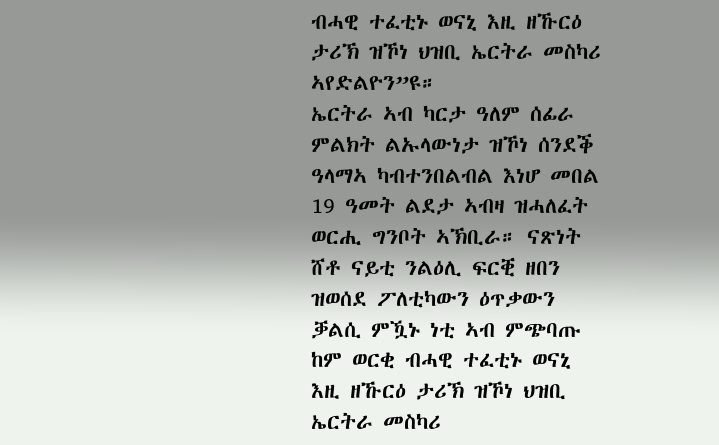ብሓዊ ተፈቲኑ ወናኒ እዚ ዘኹርዕ ታሪኽ ዝኾነ ህዝቢ ኤርትራ መስካሪ ኣየድልዮን”ዩ።
ኤርትራ ኣብ ካርታ ዓለም ሰፊራ ምልክት ልኡላውነታ ዝኾነ ሰንደቕ ዓላማኣ ካብተንበልብል እነሆ መበል 19 ዓመት ልደታ ኣብዛ ዝሓለፈት ወርሒ ግንቦት ኣኽቢራ። ናጽነት ሸቶ ናይቲ ንልዕሊ ፍርቒ ዘበን ዝወሰደ ፖለቲካውን ዕጥቃውን ቓልሲ ምዃኑ ነቲ ኣብ ምጭባጡ ከም ወርቂ ብሓዊ ተፈቲኑ ወናኒ እዚ ዘኹርዕ ታሪኽ ዝኾነ ህዝቢ ኤርትራ መስካሪ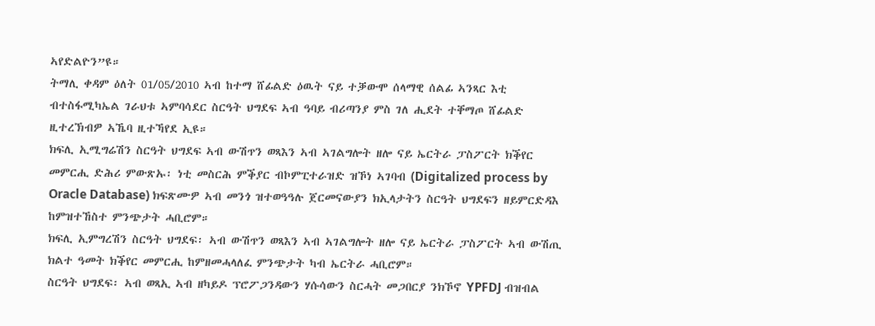ኣየድልዮን”ዩ።
ትማሊ ቀዳም ዕለት 01/05/2010 ኣብ ከተማ ሸፊልድ ዕዉት ናይ ተቓውሞ ሰላማዊ ሰልፊ ኣንጻር እቲ ብተስፋሚካኤል ገራህቱ ኣምባሳደር ስርዓት ህግደፍ ኣብ ዓባይ ብሪጣንያ ምስ ገለ ሒደት ተቐማጦ ሸፊልድ ዚተረኽብዎ ኣኼባ ዚተኻየደ ኢዩ።
ክፍሊ ኢሚግሬሽን ስርዓት ህግደፍ ኣብ ውሽጥን ወጻእን ኣብ ኣገልግሎት ዘሎ ናይ ኤርትራ ፓስፖርት ክቕየር መምርሒ ድሕሪ ምውጽኡ፡ ነቲ መስርሕ ምቕያር ብኮምፒተራዝድ ዝኾነ ኣገባብ (Digitalized process by Oracle Database) ክፍጽሙዎ ኣብ መንጎ ዝተወዓዓሉ ጀርመናውያን ክኢላታትን ስርዓት ህግደፍን ዘይምርድዳእ ከምዝተኸስተ ምንጭታት ሓቢሮም።
ክፍሊ ኢምግረሽን ስርዓት ህግደፍ፡ ኣብ ውሽጥን ወጻእን ኣብ ኣገልግሎት ዘሎ ናይ ኤርትራ ፓስፖርት ኣብ ውሽጢ ክልተ ዓመት ክቕየር መምርሒ ከምዘመሓላለፈ ምንጭታት ካብ ኤርትራ ሓቢሮም።
ስርዓት ህግደፍ፡ ኣብ ወጻኢ ኣብ ዘካይዶ ፕሮፖጋንዳውን ሃሱሳውን ስርሓት መጋበርያ ንክኾኖ YPFDJ ብዝብል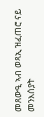መጸውዒ ኣብ ወጻኢ ዝፈጠሮ ናይ መንእሰያት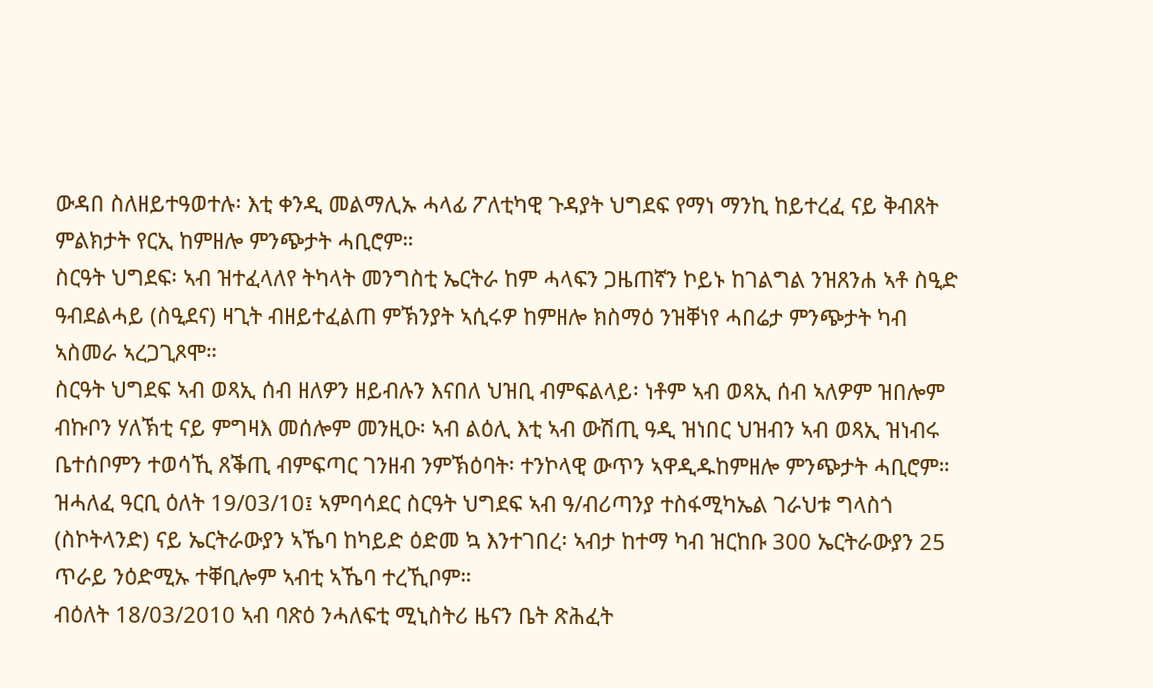ውዳበ ስለዘይተዓወተሉ፡ እቲ ቀንዲ መልማሊኡ ሓላፊ ፖለቲካዊ ጉዳያት ህግደፍ የማነ ማንኪ ከይተረፈ ናይ ቅብጸት ምልክታት የርኢ ከምዘሎ ምንጭታት ሓቢሮም።
ስርዓት ህግደፍ፡ ኣብ ዝተፈላለየ ትካላት መንግስቲ ኤርትራ ከም ሓላፍን ጋዜጠኛን ኮይኑ ከገልግል ንዝጸንሐ ኣቶ ስዒድ ዓብደልሓይ (ስዒደና) ዛጊት ብዘይተፈልጠ ምኽንያት ኣሲሩዎ ከምዘሎ ክስማዕ ንዝቐነየ ሓበሬታ ምንጭታት ካብ ኣስመራ ኣረጋጊጾሞ።
ስርዓት ህግደፍ ኣብ ወጻኢ ሰብ ዘለዎን ዘይብሉን እናበለ ህዝቢ ብምፍልላይ፡ ነቶም ኣብ ወጻኢ ሰብ ኣለዎም ዝበሎም ብኩቦን ሃለኽቲ ናይ ምግዛእ መሰሎም መንዚዑ፡ ኣብ ልዕሊ እቲ ኣብ ውሽጢ ዓዲ ዝነበር ህዝብን ኣብ ወጻኢ ዝነብሩ ቤተሰቦምን ተወሳኺ ጸቕጢ ብምፍጣር ገንዘብ ንምኽዕባት፡ ተንኮላዊ ውጥን ኣዋዲዱከምዘሎ ምንጭታት ሓቢሮም።
ዝሓለፈ ዓርቢ ዕለት 19/03/10፤ ኣምባሳደር ስርዓት ህግደፍ ኣብ ዓ/ብሪጣንያ ተስፋሚካኤል ገራህቱ ግላስጎ (ስኮትላንድ) ናይ ኤርትራውያን ኣኼባ ከካይድ ዕድመ ኳ እንተገበረ፡ ኣብታ ከተማ ካብ ዝርከቡ 300 ኤርትራውያን 25 ጥራይ ንዕድሚኡ ተቐቢሎም ኣብቲ ኣኼባ ተረኺቦም።
ብዕለት 18/03/2010 ኣብ ባጽዕ ንሓለፍቲ ሚኒስትሪ ዜናን ቤት ጽሕፈት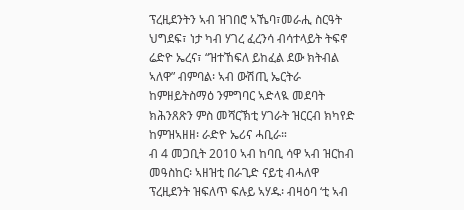ፕረዚደንትን ኣብ ዝገበሮ ኣኼባ፣መራሒ ስርዓት ህግደፍ፣ ነታ ካብ ሃገረ ፈረንሳ ብሳተላይት ትፍኖ ሬድዮ ኤረና፣ “ዝተኸፍለ ይከፈል ደው ክትብል ኣለዋ” ብምባል፡ ኣብ ውሽጢ ኤርትራ ከምዘይትስማዕ ንምግባር ኣድላዪ መደባት ክሕንጸጽን ምስ መሻርኽቲ ሃገራት ዝርርብ ክካየድ ከምዝኣዘዘ፡ ራድዮ ኤሪና ሓቢራ።
ብ 4 መጋቢት 2010 ኣብ ከባቢ ሳዋ ኣብ ዝርከብ መዓስከር፡ ኣዘዝቲ በራጊድ ናይቲ ብሓለዋ ፕረዚደንት ዝፍለጥ ፍሉይ ኣሃዱ፡ ብዛዕባ ‘ቲ ኣብ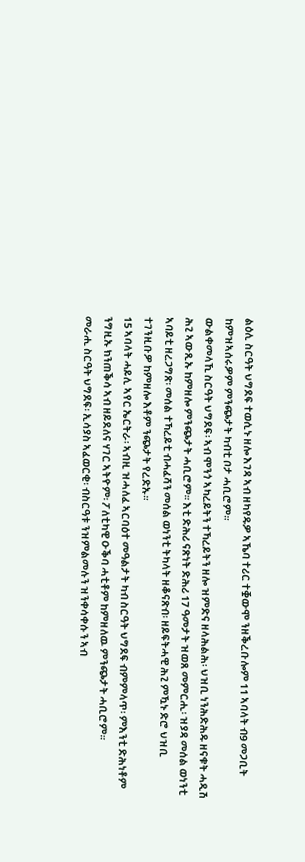ልዕሊ ስርዓት ህግደፍ ተወሲኑ ዘሎ እገዳ ኣብ ዘካየዱዎ ኣኼባ ተሪር ተቛውሞ ንዘቕረቡሎም 11 ኣባላት ብ9 መጋቢት ከምዝኣሰሩዎም ምንጭታት ካብቲ ቦታ ሓቢሮም።
ውልቀመላኺ ስርዓት ህግደፍ፡ ኣብ ሞንጎ ኣካረይትን ተኻረይትን ዘሎ ዝምድና ዘላሕልሕ፡ ህዝቢ ነንሕድሕዱ ዘናቁት ሓዲሽ ሕጊ ኣውጺኡ ከምዘሎ ምንጭታት ሓቢሮም። እቲ ድሕሪ ናጽነት ድሕሪ 17 ዓመታት ዝወጸ መምርሒ፡ ዝያዳ መሰል ወነንቲ ኣባይቲ ዘረጋግጽ፡ መሰል ተኻረይቲ ብሓፈሻን መሰል ወነንቲ ትካላት ዘቆናጽብ፡ ዘይፍትሓዊ ሕጊ ምዃኑ ድሮ ህዝቢ ተገንዚቡዎ ከምዘሎ እቶም ንጭታት የረድኡ።
15 ኣባላት ሓይሊ ኣየር ኤርትራ፡ ኣብዚ ዝሓለፈ ኣርባዕተ መዓልታት ካብ ስርዓት ህግደፍ ብምምላጥ፡ ምእንቲ ድሕነቶም ንግዚኡ ክንጠቕሳ ኣብ ዘይደለና ሃገር ኣትዮም፡ ፖለቲካዊ ዑቕባ ሓቲቶም ከምዘለዉ ምንጭታት ሓቢሮም።
መራሒ ስርዓት ህግደፍ፡ ኢሳያስ ኣፈወርቂ፡ ብስርዓቱ ንዝምልመሉን ዝንቀሳቀሱን ኣብ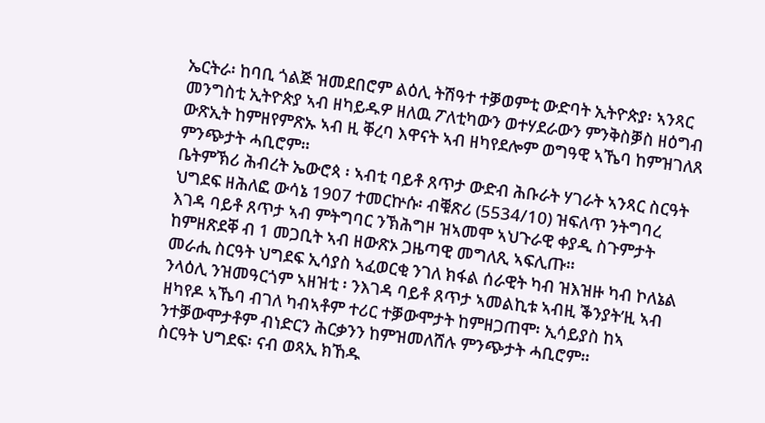ኤርትራ፡ ከባቢ ጎልጅ ዝመደበሮም ልዕሊ ትሽዓተ ተቓወምቲ ውድባት ኢትዮጵያ፡ ኣንጻር መንግስቲ ኢትዮጵያ ኣብ ዘካይዱዎ ዘለዉ ፖለቲካውን ወተሃደራውን ምንቅስቓስ ዘዕግብ ውጽኢት ከምዘየምጽኡ ኣብ ዚ ቐረባ እዋናት ኣብ ዘካየደሎም ወግዓዊ ኣኼባ ከምዝገለጸ ምንጭታት ሓቢሮም።
ቤትምኽሪ ሕብረት ኤውሮጳ ፡ ኣብቲ ባይቶ ጸጥታ ውድብ ሕቡራት ሃገራት ኣንጻር ስርዓት ህግደፍ ዘሕለፎ ውሳኔ 1907 ተመርኵሱ፡ ብቑጽሪ (5534/10) ዝፍለጥ ንትግባረ እገዳ ባይቶ ጸጥታ ኣብ ምትግባር ንኽሕግዞ ዝኣመሞ ኣህጉራዊ ቀያዲ ስጉምታት ከምዘጽደቐ ብ 1 መጋቢት ኣብ ዘውጽኦ ጋዜጣዊ መግለጺ ኣፍሊጡ።
መራሒ ስርዓት ህግደፍ ኢሳያስ ኣፈወርቂ ንገለ ክፋል ሰራዊት ካብ ዝእዝዙ ካብ ኮለኔል ንላዕሊ ንዝመዓርጎም ኣዘዝቲ ፡ ንእገዳ ባይቶ ጸጥታ ኣመልኪቱ ኣብዚ ቕንያት’ዚ ኣብ ዘካየዶ ኣኼባ ብገለ ካብኣቶም ተሪር ተቓውሞታት ከምዘጋጠሞ፡ ኢሳይያስ ከኣ ንተቓውሞታቶም ብነድርን ሕርቃንን ከምዝመለሸሉ ምንጭታት ሓቢሮም።
ስርዓት ህግደፍ፡ ናብ ወጻኢ ክኸዱ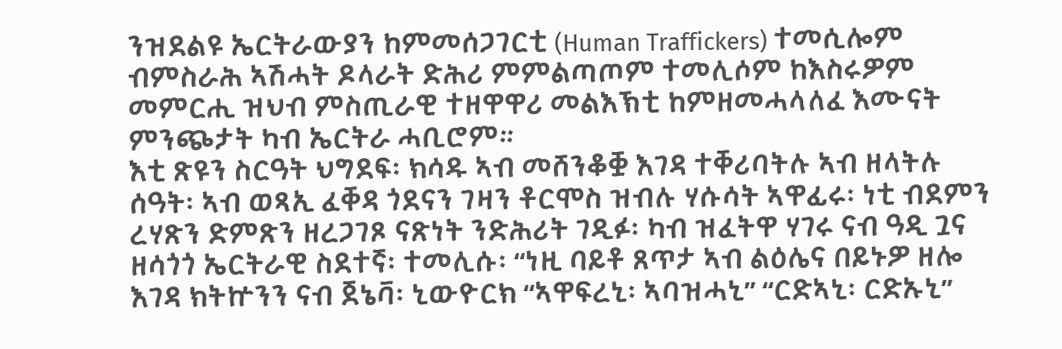ንዝደልዩ ኤርትራውያን ከምመሰጋገርቲ (Human Traffickers) ተመሲሎም ብምስራሕ ኣሽሓት ዶላራት ድሕሪ ምምልጣጦም ተመሊሶም ከእስሩዎም መምርሒ ዝህብ ምስጢራዊ ተዘዋዋሪ መልእኽቲ ከምዘመሓላለፈ እሙናት ምንጭታት ካብ ኤርትራ ሓቢሮም።
እቲ ጽዩን ስርዓት ህግደፍ፡ ክሳዱ ኣብ መሸንቆቛ እገዳ ተቐሪባትሉ ኣብ ዘላትሉ ሰዓት፡ ኣብ ወጻኢ ፈቐዳ ጎደናን ገዛን ቶርሞስ ዝብሉ ሃሱሳት ኣዋፊሩ፡ ነቲ ብደምን ረሃጽን ድምጽን ዘረጋገጾ ናጽነት ንድሕሪት ገዲፉ፡ ካብ ዝፈትዋ ሃገሩ ናብ ዓዲ ጓና ዘሳጎጎ ኤርትራዊ ስደተኛ፡ ተመሊሱ፡ “ነዚ ባይቶ ጸጥታ ኣብ ልዕሌና በይኑዎ ዘሎ እገዳ ክትኵንን ናብ ጀኔቫ፡ ኒውዮርክ “ኣዋፍረኒ፡ ኣባዝሓኒ” “ርድኣኒ፡ ርድኡኒ”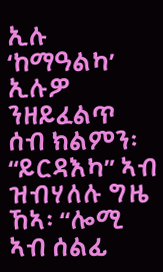ኢሉ ‘ከማዓልካ’ ኢሉዎ ንዘይፈልጥ ሰብ ክልምን፡ “ይርዳእካ” ኣብ ዝብሃለሉ ግዜ ኸኣ፡ “ሎሚ ኣብ ሰልፊ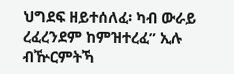ህግደፍ ዘይተሰለፈ፡ ካብ ውራይ ረፈረንደም ከምዝተረፈ” ኢሉ ብዅርምትኻ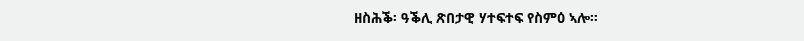ዘስሕቕ፡ ዓቕሊ ጽበታዊ ሃተፍተፍ የስምዕ ኣሎ።